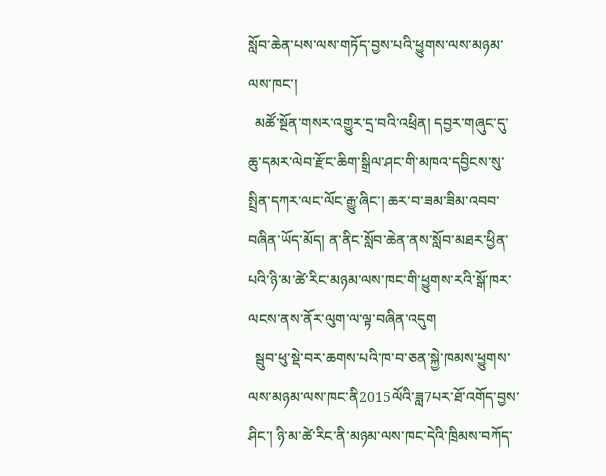སློབ་ཆེན་པས་ལས་གཏོད་བྱས་པའི་ཕྱུགས་ལས་མཉམ་ལས་ཁང་།
  མཚོ་སྔོན་གསར་འགྱུར་དྲ་བའི་འཕྲིན། དབྱར་གཞུང་དུ་ཆུ་དམར་ལེབ་རྫོང་ཆིག་སྒྲིལ་ཤང་གི་མཁའ་དབྱིངས་སུ་སྤྲིན་དཀར་ལང་ལོང་རྒྱུ་ཞིང་། ཆར་བ་ཟམ་ཟིམ་འབབ་བཞིན་ཡོད་མོད། ན་ནིང་སློབ་ཆེན་ནས་སློབ་མཐར་ཕྱིན་པའི་ཉི་མ་ཚེ་རིང་མཉམ་ལས་ཁང་གི་ཕྱུགས་རའི་སྒོ་ཁར་ལངས་ནས་ནོར་ལུག་ལ་ལྟ་བཞིན་འདུག
  སྦུབ་ཕུ་སྡེ་བར་ཆགས་པའི་ཁ་བ་ཅན་སྐྱེ་ཁམས་ཕྱུགས་ལས་མཉམ་ལས་ཁང་ནི2015ལོའི་ཟླ7པར་ཐོ་འགོད་བྱས་ཤིང་། ཉི་མ་ཚེ་རིང་ནི་མཉམ་ལས་ཁང་དེའི་ཁྲིམས་བཀོད་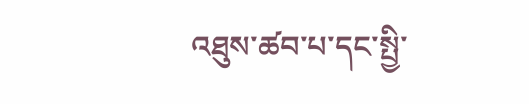འཐུས་ཚབ་པ་དང་སྤྱི་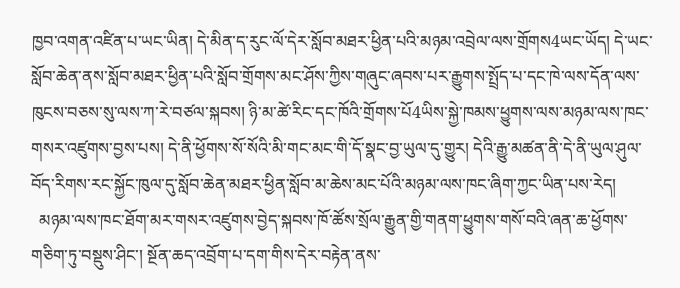ཁྱབ་འགན་འཛིན་པ་ཡང་ཡིན། དེ་མིན་ད་རུང་ལོ་དེར་སློབ་མཐར་ཕྱིན་པའི་མཉམ་འབྲེལ་ལས་གྲོགས4ཡང་ཡོད། དེ་ཡང་སློབ་ཆེན་ནས་སློབ་མཐར་ཕྱིན་པའི་སློབ་གྲོགས་མང་ཤོས་ཀྱིས་གཞུང་ཞབས་པར་རྒྱུགས་སྤྲོད་པ་དང་ཁེ་ལས་དོན་ལས་ཁུངས་བཅས་སུ་ལས་ཀ་རེ་བཙལ་སྐབས། ཉི་མ་ཚེ་རིང་དང་ཁོའི་གྲོགས་པོ4ཡིས་སྐྱེ་ཁམས་ཕྱུགས་ལས་མཉམ་ལས་ཁང་གསར་འཛུགས་བྱས་པས། དེ་ནི་ཕྱོགས་སོ་སོའི་མི་གང་མང་གི་དོ་སྣང་བྱ་ཡུལ་དུ་གྱུར། དེའི་རྒྱུ་མཚན་ནི་དེ་ནི་ཡུལ་ཤུལ་བོད་རིགས་རང་སྐྱོང་ཁུལ་དུ་སློབ་ཆེན་མཐར་ཕྱིན་སློབ་མ་ཆེས་མང་པོའི་མཉམ་ལས་ཁང་ཞིག་ཀྱང་ཡིན་པས་རེད།
  མཉམ་ལས་ཁང་ཐོག་མར་གསར་འཛུགས་བྱེད་སྐབས་ཁོ་ཚོས་སྲོལ་རྒྱུན་གྱི་གནག་ཕྱུགས་གསོ་བའི་ཞན་ཆ་ཕྱོགས་གཅིག་ཏུ་བསྡུས་ཤིང་། སྔོན་ཆད་འབྲོག་པ་དག་གིས་དེར་བརྟེན་ནས་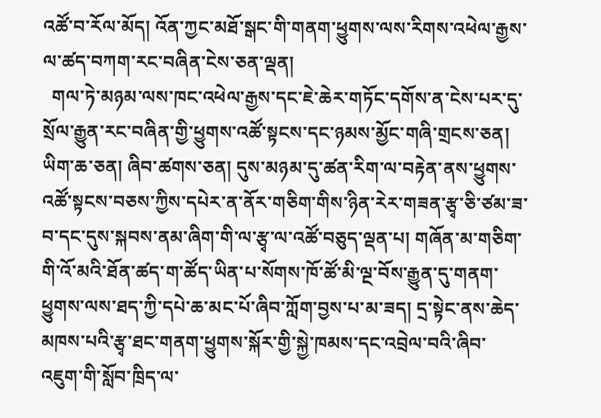འཚོ་བ་རོལ་མོད། འོན་ཀྱང་མཐོ་སྒང་གི་གནག་ཕྱུགས་ལས་རིགས་འཕེལ་རྒྱས་ལ་ཚད་བཀག་རང་བཞིན་ངེས་ཅན་ལྡན།
  གལ་ཏེ་མཉམ་ལས་ཁང་འཕེལ་རྒྱས་དང་ཇེ་ཆེར་གཏོང་དགོས་ན་ངེས་པར་དུ་སྲོལ་རྒྱུན་རང་བཞིན་གྱི་ཕྱུགས་འཚོ་སྟངས་དང་ཉམས་མྱོང་གཞི་གྲངས་ཅན། ཡིག་ཆ་ཅན། ཞིབ་ཚགས་ཅན། དུས་མཉམ་དུ་ཚན་རིག་ལ་བརྟེན་ནས་ཕྱུགས་འཚོ་སྟངས་བཅས་ཀྱིས་དཔེར་ན་ནོར་གཅིག་གིས་ཉིན་རེར་གཟན་རྩྭ་ཅི་ཙམ་ཟ་བ་དང་དུས་སྐབས་ནམ་ཞིག་གི་ལ་རྩྭ་ལ་འཚོ་བཅུད་ལྡན་པ། གཞོན་མ་གཅིག་གི་འོ་མའི་ཐོན་ཚད་ག་ཚོད་ཡིན་པ་སོགས་ཁོ་ཚོ་མི་ལྔ་བོས་རྒྱུན་དུ་གནག་ཕྱུགས་ལས་ཐད་ཀྱི་དཔེ་ཆ་མང་པོ་ཞིབ་ཀློག་བྱས་པ་མ་ཟད། དྲ་སྟེང་ནས་ཆེད་མཁས་པའི་རྩྭ་ཐང་གནག་ཕྱུགས་སྐོར་གྱི་སྐྱེ་ཁམས་དང་འབྲེལ་བའི་ཞིབ་འཇུག་གི་སློབ་ཁྲིད་ལ་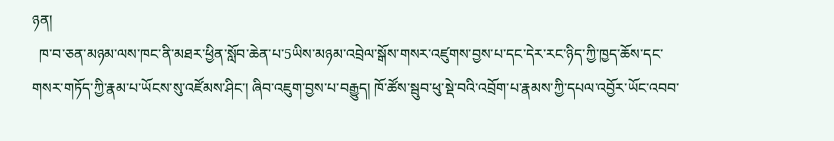ཉན།
  ཁ་བ་ཅན་མཉམ་ལས་ཁང་ནི་མཐར་ཕྱིན་སློབ་ཆེན་པ་5ཡིས་མཉམ་འབྲེལ་སྒོས་གསར་འཛུགས་བྱས་པ་དང་དེར་རང་ཉིད་ཀྱི་ཁྱད་ཆོས་དང་གསར་གཏོད་ཀྱི་རྣམ་པ་ཡོངས་སུ་འཛོམས་ཤིང་། ཞིབ་འཇུག་བྱས་པ་བརྒྱུད། ཁོ་ཚོས་སྦུབ་ཕུ་སྡེ་བའི་འབྲོག་པ་རྣམས་ཀྱི་དཔལ་འབྱོར་ཡོང་འབབ་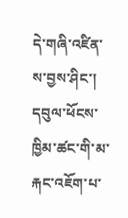དེ་གཞི་འཛིན་ས་བྱས་ཤིང་། དབུལ་ཕོངས་ཁྱིམ་ཚང་གི་མ་རྐང་འཇོག་པ་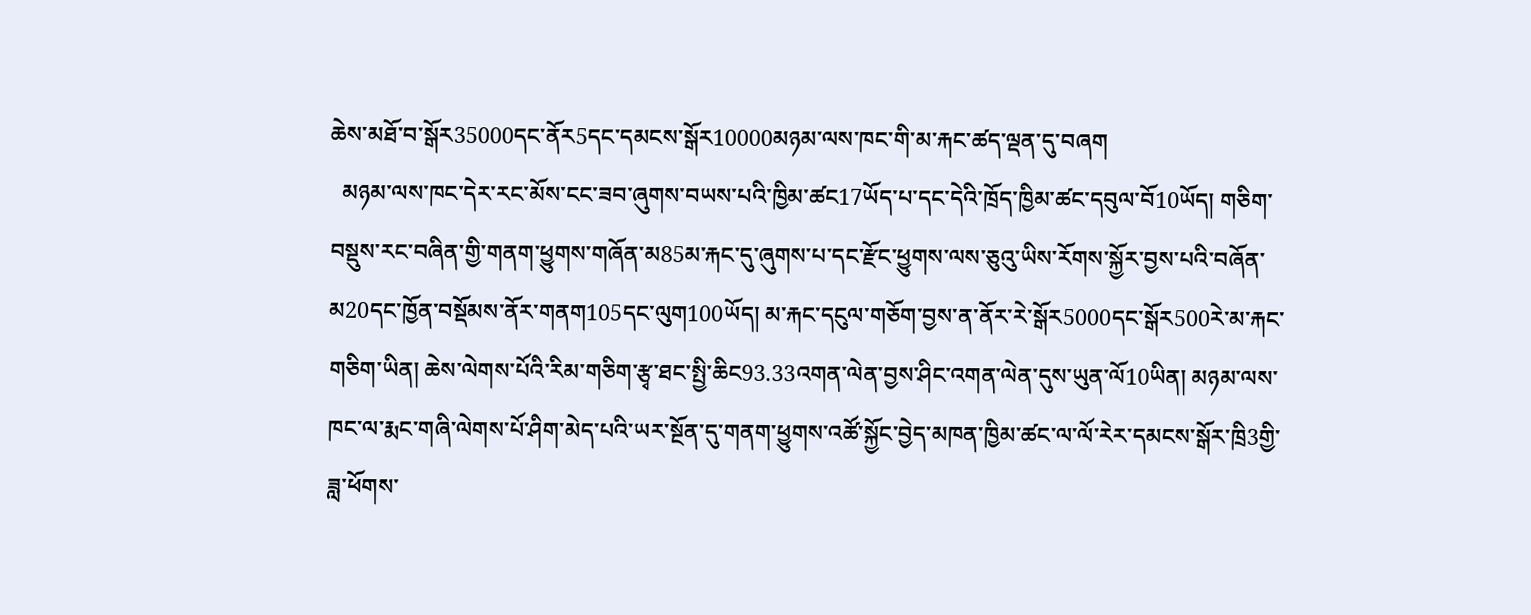ཆེས་མཐོ་བ་སྒོར35000དང་ནོར5དང་དམངས་སྒོར10000མཉམ་ལས་ཁང་གི་མ་རྐང་ཚད་ལྡན་དུ་བཞག
  མཉམ་ལས་ཁང་དེར་རང་མོས་ངང་ཟབ་ཞུགས་བཡས་པའི་ཁྱིམ་ཚང17ཡོད་པ་དང་དེའི་ཁྲོད་ཁྱིམ་ཚང་དབུལ་བོ10ཡོད། གཅིག་བསྡུས་རང་བཞིན་གྱི་གནག་ཕྱུགས་གཞོན་མ85མ་རྐང་དུ་ཞུགས་པ་དང་རྫོང་ཕྱུགས་ལས་ཅུའུ་ཡིས་རོགས་སྐྱོར་བྱས་པའི་བཞོན་མ20དང་ཁྱོན་བསྡོམས་ནོར་གནག105དང་ལུག100ཡོད། མ་རྐང་དངུལ་གཅོག་བྱས་ན་ནོར་རེ་སྒོར5000དང་སྒོར500རེ་མ་རྐང་གཅིག་ཡིན། ཆེས་ལེགས་པོའི་རིམ་གཅིག་རྩྭ་ཐང་སྤྱི་ཆིང93.33འགན་ལེན་བྱས་ཤིང་འགན་ལེན་དུས་ཡུན་ལོ10ཡིན། མཉམ་ལས་ཁང་ལ་རྨང་གཞི་ལེགས་པོ་ཤིག་མེད་པའི་ཡར་སྔོན་དུ་གནག་ཕྱུགས་འཚོ་སྐྱོང་བྱེད་མཁན་ཁྱིམ་ཚང་ལ་ལོ་རེར་དམངས་སྒོར་ཁྲི3གྱི་ཟླ་ཕོགས་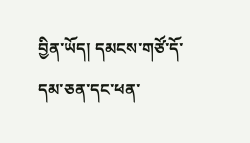བྱིན་ཡོད། དམངས་གཙོ་དོ་དམ་ཅན་དང་ཕན་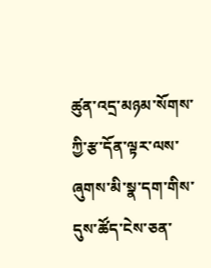ཚུན་འདྲ་མཉམ་སོགས་ཀྱི་རྩ་དོན་ལྟར་ལས་ཞུགས་མི་སྣ་དག་གིས་དུས་ཚོད་ངེས་ཅན་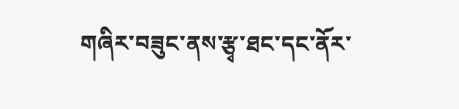གཞིར་བཟུང་ནས་རྩྭ་ཐང་དང་ནོར་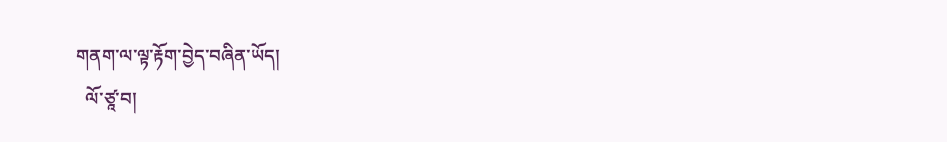གནག་ལ་ལྟ་རྟོག་བྱེད་བཞིན་ཡོད།
  ལོ་ཙཱ་བ།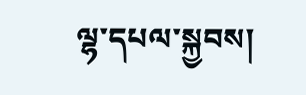ལྷ་དཔལ་སྐྱབས།